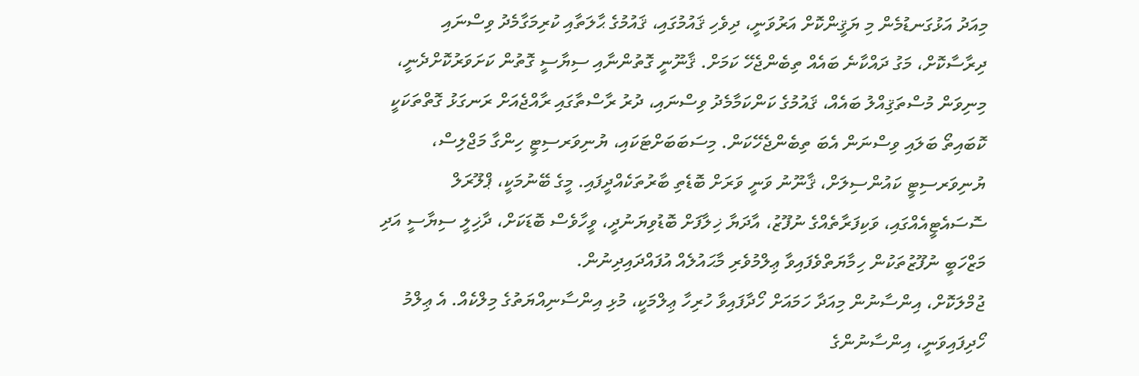މިއަދު އަޅުގަނޑުމެން މި ޔަޤީންކޮށް އަރުވަނީ، ދިވެހި ޤައުމުގައި، ޤައުމުގެ ޙާލަތާއި ކުރިމަގާމެދު ވިސްނައި ދިރާސާކޮށް، މަގު ދައްކާނެ ބައެއް ތިބެންޖެހޭ ކަމަށް. ޤާނޫނީ ގޮތުންނާއި ސިޔާސީ ގޮތުން ކަށަވަރުކޮށްދެނީ، މިނިވަން މުސްތަޤިއްލު ބައެއް، ޤައުމުގެ ކަންކަމާމެދު ވިސްނައި، ދުރު ރާސްތާގައި ރާއްޖެއަށް ރަނގަޅު ގޮތްތަކަކީ ކޮބައިތޯ ބަލައި ވިސްނަން އެބަ ތިބެންޖެހޭކަން. މިސަބަބަށްޓަކައި، ޔުނިވަރސިޓީ ހިންގާ މަޖްލިސް، ޔުނިވަރސިޓީ ކައުންސިލަށް، ޤާނޫނު ވަނީ ވަރަށް ބޮޑެތި ބާރުތަކެއްދީފައި. މީގެ ބޭނުމަކީ، ޕްލޫރަލް ސޮސައެޓީއެއްގައި، ވަކިފަރާތެއްގެ ނުފޫޒު، އާދަޔާ ޚިލާފަށް ބޮޑުވިޔަނުދީ، ވީހާވެސް ބޮޑަކަށް، ދާޚިލީ ސިޔާސީ އަދި މަޒްހަބީ ނުފޫޒުތަކުން ހިމާޔަތްވެފައިވާ ޢިލްމުވެރި މާޙައުލެއް އުފައްދައިދިނުން.
ޖުމްލަކޮށް، އިންސާނުން މިއަދާ ހަމައަށް ހޯދާފައިވާ ހުރިހާ ޢިލްމަކީ، މުޅި އިންސާނިއްޔަތުގެ މިލްކެއް. އެ ޢިލްމު ހޯދިފައިވަނީ، އިންސާނުންގެ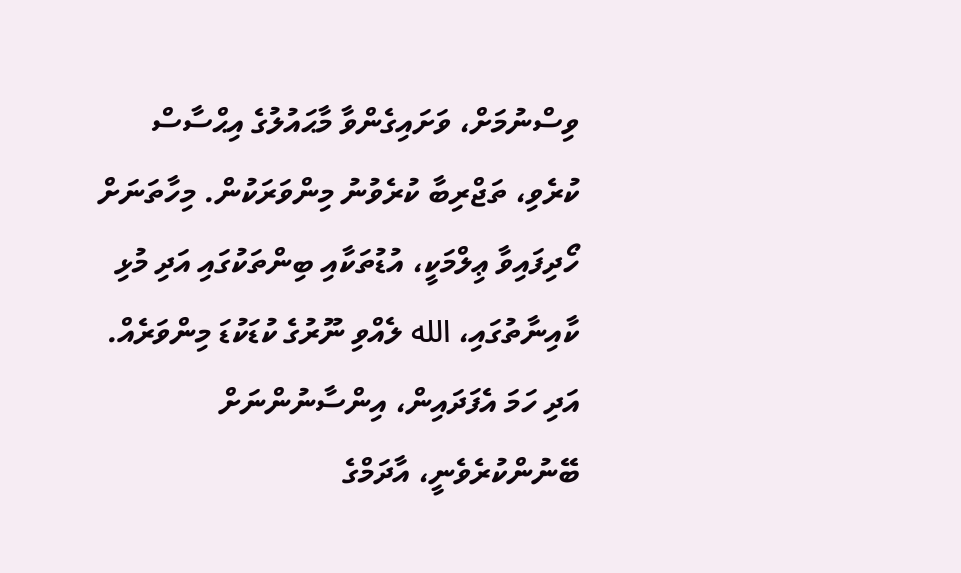ވިސްނުމަށް، ވަށައިގެންވާ މާޙައުލުގެ އިޙްސާސް ކުރެވި، ތަޖްރިބާ ކުރެވުނު މިންވަރަކުން. މިހާތަނަށް ހޯދިފައިވާ ޢިލްމަކީ، އުޑުތަކާއި ބިންތަކުގައި އަދި މުޅި ކާއިނާތުގައި، الله ލެއްވި ނޫރުގެ ކުޑަކުޑަ މިންވަރެއް. އަދި ހަމަ އެފަދައިން، އިންސާނުންނަށް ބޭނުންކުރެވެނީ، އާދަމްގެ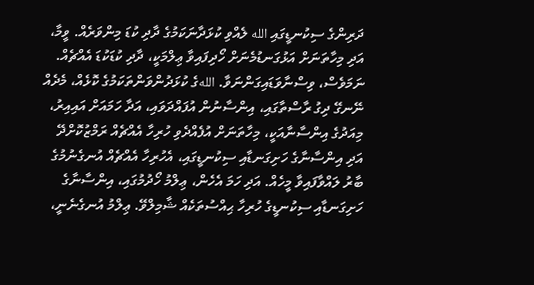ދަރިންގެ ސިކުނޑީގައި الله ލެއްވި ކުޅަދާނަކަމުގެ ދާދި ކުޑަ މިންވަރެއް. ވީމާ، އަދި މިހާތަނަށް އަޅުގަނޑުމެނަށް ހޯދިފައިވާ ޢިލްމަކީ، ދާދި ކުޑަކުޑަ އެއްޗެއް. ނަމަވެސް، ވިސްނާވަޑައިގަންނަވާ. اللهގެ ކުޅަދުންވަންތަކަމުގެ ކޮޅެއް، މެދެއް ނޭނގޭ ދިގު ރާސްތާގައި، އިންސާނުން އުފައްދަވައި، އަދާ ހަމައަށް އައިއިރު، މިއަދުގެ އިންސާނާއަކީ، މިހާތަނަށް އުފެއްދެވި ހުރިހާ އެއްޗެއް ރަމްޒުކޮށްދޭ އަދި އިންސާނާގެ ހަށިގަނޑާއި ސިކުނޑީގައި، އެހުރިހާ އެއްޗެއް އުނގެނުމުގެ ބާރު ލައްވާފައިވާ މީހެއް. އަދި ހަމަ އެހެން، ޢިލްމު ހޯދުމުގައި، އިންސާނާގެ ހަށިގަނޑާއި ސިކުނޑީގެ ހުރިހާ ޙިއްސުތަކެއް ޝާމިލްވޭ. ޢިލްމު އުނގެނެނީ،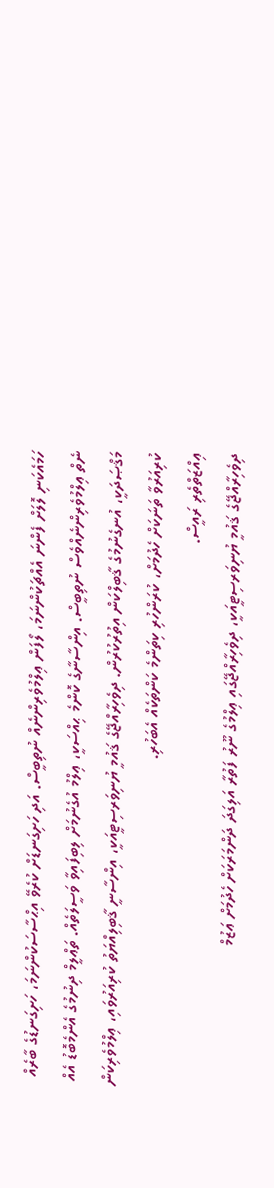ހަމައެކަނި ލޮލަށް ފެންނަ އެއްޗަކުންނަމަ، ލޯފަން ޢިލްމުވެރިންނެއް ނުތިބީސް. އަދި ހަށިގަނޑަށް ކުރެވޭ އިޙްސާސަކުންނަމަ، ހަށިގަނޑުގެ ބާރެއް ނެތް ޢިލްމުވެރިންނެއްވެސް ނުތިބީސް. އިންސާނާގެ ކޮންމެ ޙިއްސަކީ، ޢިލްމު އުގެނުމަށް ލިބިފައިވާ ވަސީލަތެއް. ތަޢްލީމް ދިނުމުގެ އެންމެބޮޑު އެއް މަޤްޞަދަކީ، އުނގެނުމުގެ ޤާބިލްކަން އިތުރުކުރުން. ދިވެހިރާއްޖޭގެ ޤައުމީ ޔުނިވަރސިޓީއަކީ، އިންސާނީ ޤާބިލިއްޔަތު ކުރިއަރުވައި، ޢިލްމުވެރިކަން ކުރިއަރުވާ ތަނަކަށް ހެދުމަށް، ކުރަންހުރި ކިތަންމެ ކަންތަކެއް އެބަހުރި.
ޢިއްޒަތްތެރި ރައީސް.
ދިވެހިރާއްޖޭގެ ޤައުމީ ޔުނިވަރސިޓީއަކީ، ދިވެހިރާއްޖޭގައި ޢިލްމުގެ ނޫރު ފަތުރާ އަލިގަދަ ދަންމަރަކަށް ހެދުމަށް ޢަޒުމް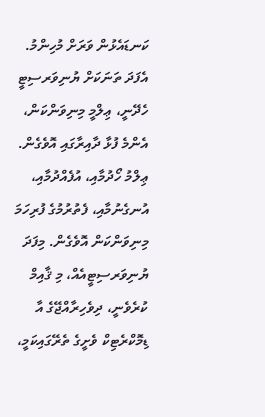ކަނޑައެޅުން ވަރަށް މުހިންމު.
އެފަދަ ތަނަކަށް ޔުނިވަރސިޓީ ހެދޭނީ، ޢިލްމީ މިނިވަންކަން، އެންމެ ފުޅާ ދާއިރާގައި އޮވެގެން. ޢިލްމު ހޯދުމާއި، އުފެއްދުމާއި، އުނގެނުމާއި، ފެތުރުމުގެ ފުރިހަމަ މިނިވަންކަން އޮވެގެން. މިފަދަ ޔުނިވަރސިޓީއެއް، މި ޤާއިމް ކުރެވެނީ، ދިވެހިރާއްޖޭގެ އާ ޑިމޮކްރެޓިކް ވެށީގެ ތެރޭގައިކަމީ،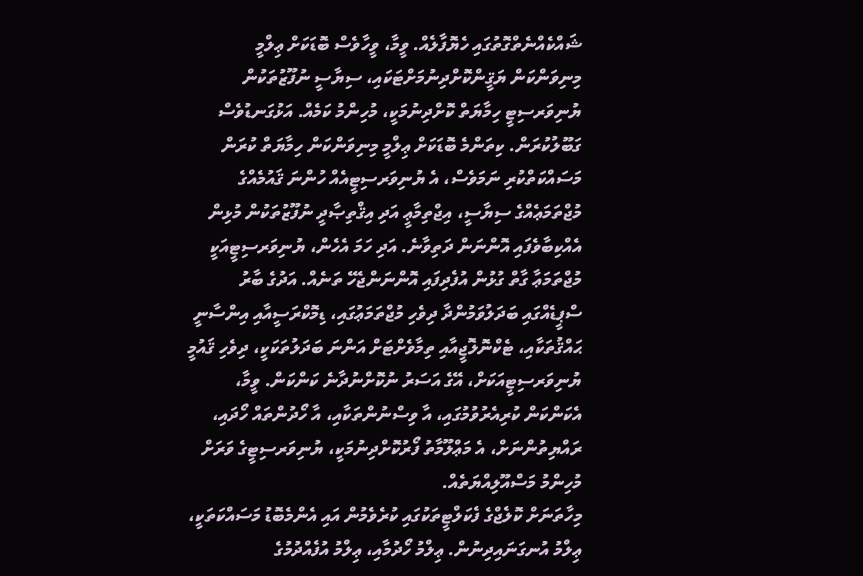ޝައްކެއްނެތްގޮތުގައި ހެޔޮފާލެއް. ވީމާ، ވީހާވެސް ބޮޑަކަށް ޢިލްމީ މިނިވަންކަން ޔަޤީންކޮށްދިނުމަށްޓަކައި، ސިޔާސީ ނުފޫޒުތަކުން ޔުނިވަރސިޓީ ހިމާޔަތް ކޮށްދިނުމަކީ، މުހިންމު ކަމެއް. އަޅުގަނޑުވެސް ގަބޫލުކުރަން. ކިތަންމެ ބޮޑަކަށް ޢިލްމީ މިނިވަންކަން ހިމާޔަތް ކުރަން މަސައްކަތްކުރި ނަމަވެސް، އެ ޔުނިވަރސިޓީއެއް ހުންނަ ޤައުމެއްގެ މުޖްތަމަޢެއްގެ ސިޔާސީ، އިޖްތިމާޢީ އަދި އިޤްތިޞާދީ ނުފޫޒުތަކުން މުޅިން އެއްކިބާވެފައި އޮންނަން ދަތިވާނެ. އަދި ހަމަ އެހެން، ޔުނިވަރސިޓީއަކީ މުޖްތަމަޢާ ގާތް ގުޅުން އުފެދިފައި އޮންނަންޖެހޭ ތަނެއް. އަދުގެ ބާރު ސްޕީޑެއްގައި ބަދަލުވަމުންދާ ދިވެހި މުޖްތަމަޢުގައި، ޑިމޮކްރަސީއާއި އިންސާނީ ޙައްޤުތަކާއި، ޓެކްނޮލޮޖީއާއި ތިމާވެށްޓަށް އަންނަ ބަދަލުތަކަކީ، ދިވެހި ޤައުމީ ޔުނިވަރސިޓީއަކަށް، އޭގެ އަސަރު ނުކޮށްނުދާނެ ކަންކަން. ވީމާ، އެކަންކަން ކުރިއެރުވުމުގައި، އާ ވިސްނުންތަކާއި، އާ ހޯދުންތައް ހޯދައި، ރައްޔިތުންނަށް، އެ މަޢްލޫމާތު ފޯރުކޮށްދިނުމަކީ، ޔުނިވަރސިޓީގެ ވަރަށް މުހިންމު މަސްއޫލިއްޔަތެއް.
މިހާތަނަށް ކޮލެޖްގެ ފެކަލްޓީތަކުގައި ކުރެވެމުން އައި އެންމެބޮޑު މަސައްކަތަކީ، ޢިލްމު އުނގަނައިދިނުން. ޢިލްމު ހޯދުމާއި، ޢިލްމު އުފެއްދުމުގެ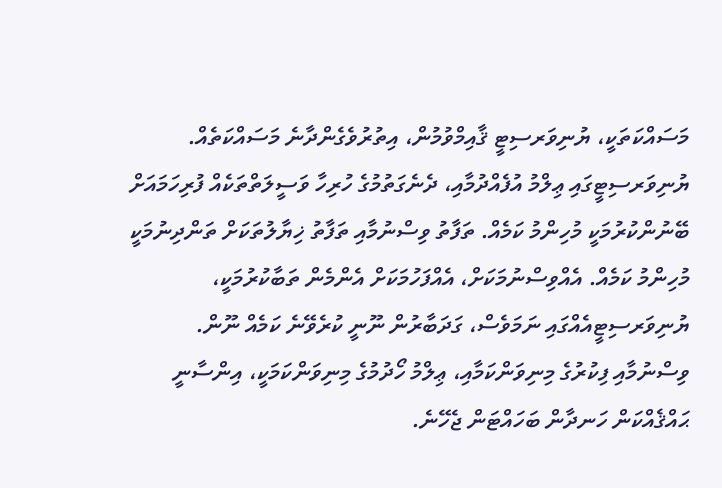މަސައްކަތަކީ، ޔުނިވަރސިޓީ ޤާއިމްވުމުން، އިތުރުވެގެންދާނެ މަސައްކަތެއް. ޔުނިވަރސިޓީގައި ޢިލްމު އުފެއްދުމާއި، ދެނެގަތުމުގެ ހުރިހާ ވަސީލަތްތަކެއް ފުރިހަމައަށް ބޭނުންކުރުމަކީ މުހިންމު ކަމެއް. ތަފާތު ވިސްނުމާއި ތަފާތު ޚިޔާލުތަކަށް ތަންދިނުމަކީ މުހިންމު ކަމެއް. އެއްވިސްނުމަކަށް، އެއްފަހުމަކަށް އެންމެން ތަބާކުރުމަކީ، ޔުނިވަރސިޓީއެއްގައި ނަމަވެސް، ގަދަބާރުން ނޫނީ ކުރެވޭނެ ކަމެއް ނޫން. ވިސްނުމާއި ފިކުރުގެ މިނިވަންކަމާއި، ޢިލްމު ހޯދުމުގެ މިނިވަންކަމަކީ، އިންސާނީ ޙައްޤެއްކަން ހަނދާން ބަހައްޓަން ޖެހޭނެ.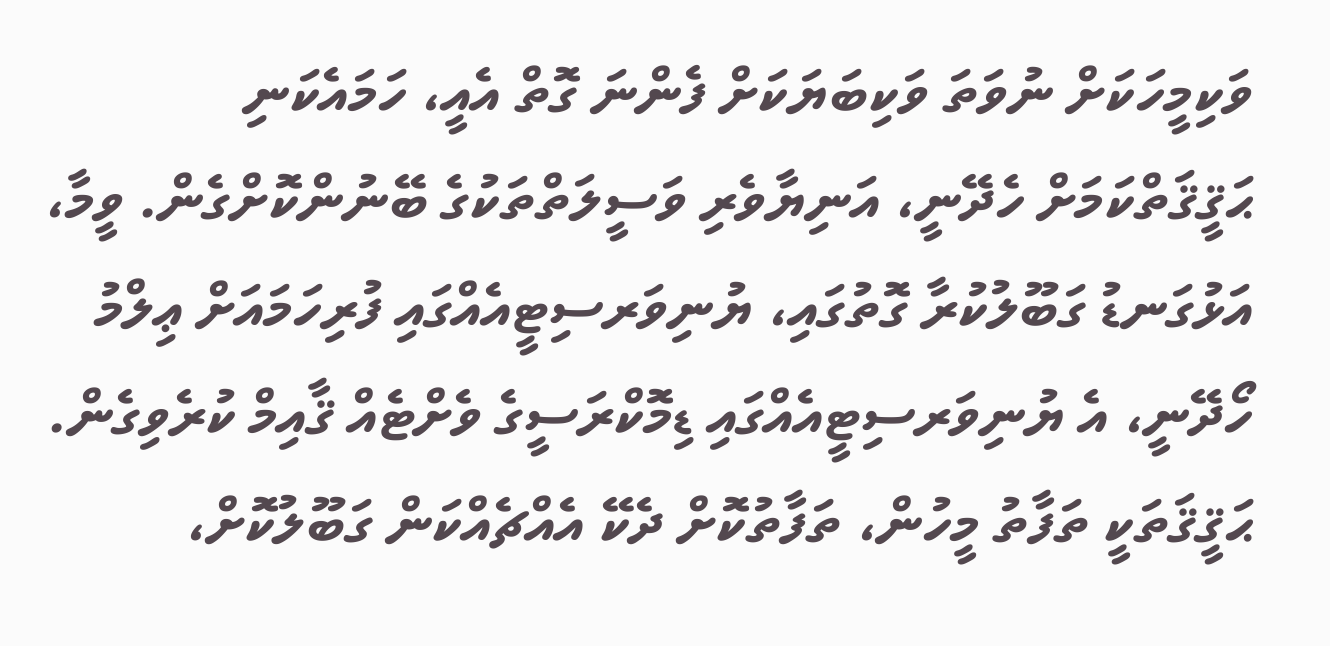ވަކިމީހަކަށް ނުވަތަ ވަކިބަޔަކަށް ފެންނަ ގޮތް އެއީ، ހަމައެކަނި ޙަޤީޤަތްކަމަށް ހެދޭނީ، އަނިޔާވެރި ވަސީލަތްތަކުގެ ބޭނުންކޮށްގެން. ވީމާ، އަޅުގަނޑު ގަބޫލުކުރާ ގޮތުގައި، ޔުނިވަރސިޓީއެއްގައި ފުރިހަމައަށް ޢިލްމު ހޯދޭނީ، އެ ޔުނިވަރސިޓީއެއްގައި ޑިމޮކްރަސީގެ ވެށްޓެއް ޤާއިމް ކުރެވިގެން. ޙަޤީޤަތަކީ ތަފާތު މީހުން، ތަފާތުކޮށް ދެކޭ އެއްޗެއްކަން ގަބޫލުކޮށް،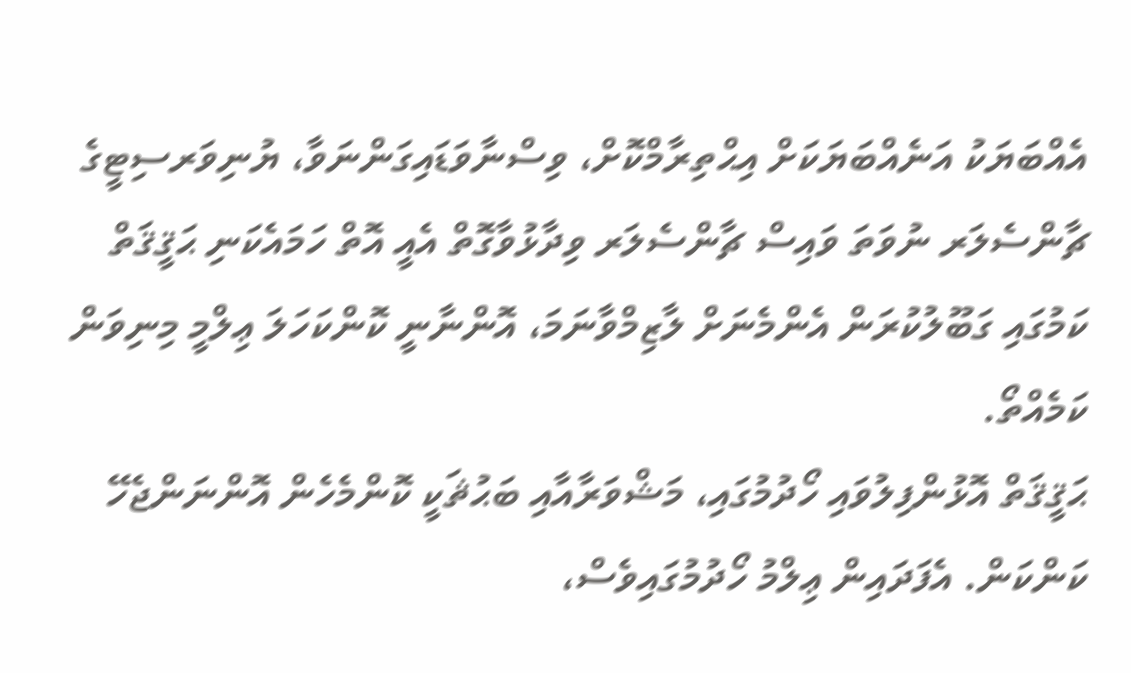އެއްބަޔަކު އަނެއްބަޔަކަށް އިޙްތިރާމްކޮށް، ވިސްނާވަޑައިގަންނަވާ، ޔުނިވަރސިޓީގެ ޗާންސެލަރ ނުވަތަ ވައިސް ޗާންސެލަރ ވިދާޅުވާގޮތް އެއީ އޮތް ހަމައެކަނި ޙަޤީޤަތް ކަމުގައި ގަބޫލުކުރަން އެންމެނަށް ލާޒިމްވާނަމަ، އޮންނާނީ ކޮންކަހަލަ ޢިލްމީ މިނިވަން ކަމެއްތޯ.
ޙަޤީޤަތް އޮޅުންފިލުވައި ހޯދުމުގައި، މަޝްވަރާއާއި ބަޙުޘަކީ ކޮންމެހެން އޮންނަންޖެހޭ ކަންކަން. އެފަދައިން ޢިލްމު ހޯދުމުގައިވެސް،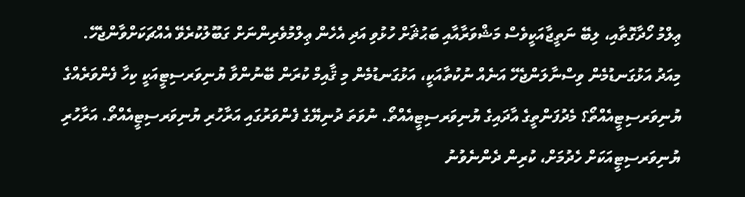ޢިލްމު ހޯދާގޮތާއި، ލިބޭ ނަތީޖާއަކީވެސް މަޝްވަރާއާއި ބަޙުޘަށް ހުޅުވި އަދި އެހެން ޢިލްމުވެރިންނަށް ގަބޫލުކުރެވޭ އެއްޗަކަށްވާންޖެހޭ.
މިއަދު އަޅުގަނޑުމެން ވިސްނާލަންޖެހޭ އަނެއް ނުކުތާއަކީ، އަޅުގަނޑުމެން މި ޤާއިމް ކުރަން ބޭނުންވާ ޔުނިވަރސިޓީއަކީ ކިހާ ފެންވަރެއްގެ ޔުނިވަރސިޓީއެއްތޯ؟ މެދުފަންތީގެ އާދައިގެ ޔުނިވަރސިޓީއެއްތޯ. ނުވަތަ ދުނިޔޭގެ ފެންވަރުގައި އަރާހުރި ޔުނިވަރސިޓީއެއްތޯ. އަރާހުރި ޔުނިވަރސިޓީއަކަށް ހެދުމަށް، ކުރިން ދެންނެވުނު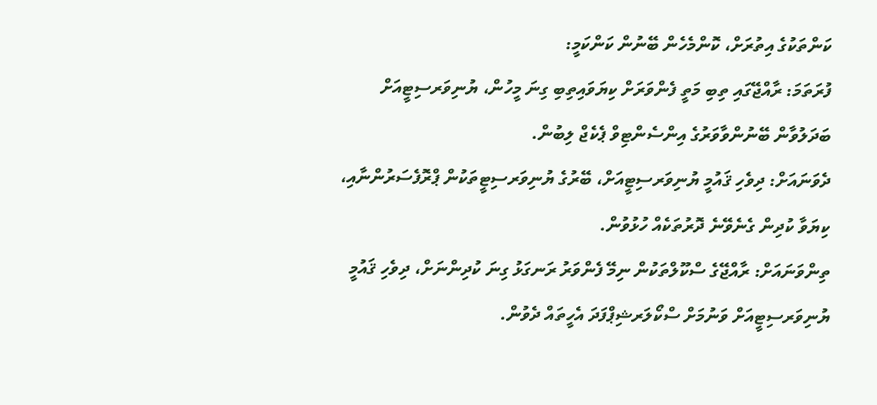ކަންތަކުގެ އިތުރަށް، ކޮންމެހެން ބޭނުން ކަންކަމީ:
ފުރަތަމަ: ރާއްޖޭގައި ތިބި މަތީ ފެންވަރަށް ކިޔަވައިތިބި ގިނަ މީހުން، ޔުނިވަރސިޓީއަށް ބަދަލުވާން ބޭނުންވާވަރުގެ އިންސެންޓިވް ޕެކެޖް ލިބުން.
ދެވަނައަށް: ދިވެހި ޤައުމީ ޔުނިވަރސިޓީއަށް، ބޭރުގެ ޔުނިވަރސިޓީތަކުން ޕްރޮފެސަރުންނާއި، ކިޔަވާ ކުދިން ގެނެވޭނެ ދޮރުތަކެއް ހުޅުވުން.
ތިންވަނައަށް: ރާއްޖޭގެ ސްކޫލްތަކުން ނިމޭ ފެންވަރު ރަނގަޅު ގިނަ ކުދިންނަށް، ދިވެހި ޤައުމީ ޔުނިވަރސިޓީއަށް ވަނުމަށް ސްކޯލަރޝިޕްފަދަ އެހީތައް ދެވުން.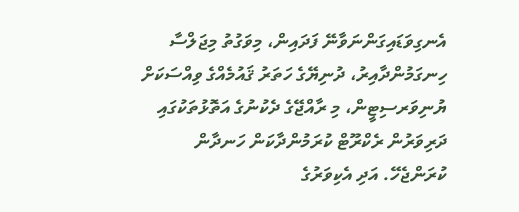އެނގިވަޑައިގަންނަވާނޭ ފަދައިން، މިވަގުތު މިޖަލްސާ ހިނގަމުންދާއިރު، ދުނިޔޭގެ ހަތަރު ޤައުމެއްގެ ވިއްސަކަށް ޔުނިވަރސިޓީން، މި ރާއްޖޭގެ ދެކުނުގެ އަތޮޅުތަކުގައި ދަރިވަރުން ރެކްރޫޓް ކުރަމުންދާކަން ހަނދާން ކުރަންޖެހޭ. އަދި އެކިވަރުގެ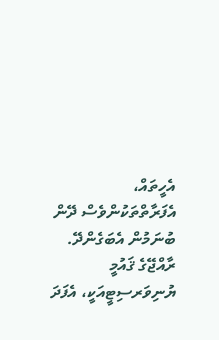އެހީތައް، އެފަރާތްތަކުންވެސް ދޭން ބުނަމުން އެބަގެންދޭ. ރާއްޖޭގެ ޤައުމީ ޔުނިވަރސިޓީއަކީ، އެފަދަ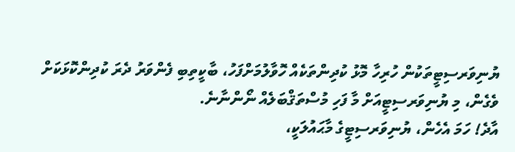ޔުނިވަރސިޓީތަކުން ހުރިހާ މޮޅު ކުދިންތަކެއް ހޮވާލުމަށްފަހު، ބާކީތިބި ފެންވަރު ދެރަ ކުދިންކޮޅަކަށް ވެގެން، މި ޔުނިވަރސިޓީއަށް މާ ފަހި މުސްތަޤްބަލެއް ނޯންނާނެ.
އާދެ! ހަމަ އެހެން، ޔުނިވަރސިޓީގެ މާޙައުލަކީ،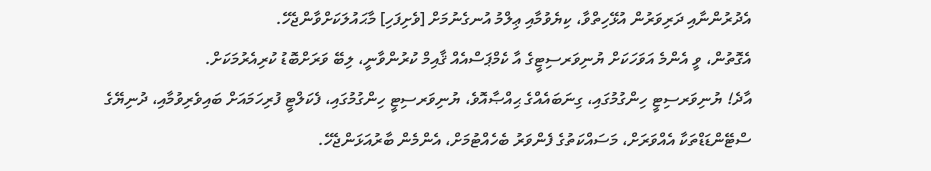އެދުރުންނާއި ދަރިވަރުން އުޅޭހިތްވާ، ކިޔެވުމާއި ޢިލްމު އުނގެނުމަށް [ވެށިފަހި] މާޙައުލަކަށްވާންޖެހޭ.
އެގޮތުން، ވީ އެންމެ އަވަހަކަށް ޔުނިވަރސިޓީގެ އާ ކެމްޕަސްއެއް ޤާއިމް ކުރުންވާނީ، ލިބޭ ވަރަށްބޮޑު ކުރިއެރުމަކަށް.
އާދެ! ޔުނިވަރސިޓީ ހިންގުމުގައި، ގިނަބައެއްގެ ޙިއްޞާއޮވެ، ޔުނިވަރސިޓީ ހިންގުމުގައި، ފެކަލްޓީ ފުރިހަމައަށް ބައިވެރިވުމާއި، ދުނިޔޭގެ ސްޓޭންޑަޑްތަކާ އެއްވަރަށް، މަސައްކަތުގެ ފެންވަރު ބެހެއްޓުމަށް، އެންމެން ބާރުއަޅަންޖެހޭ.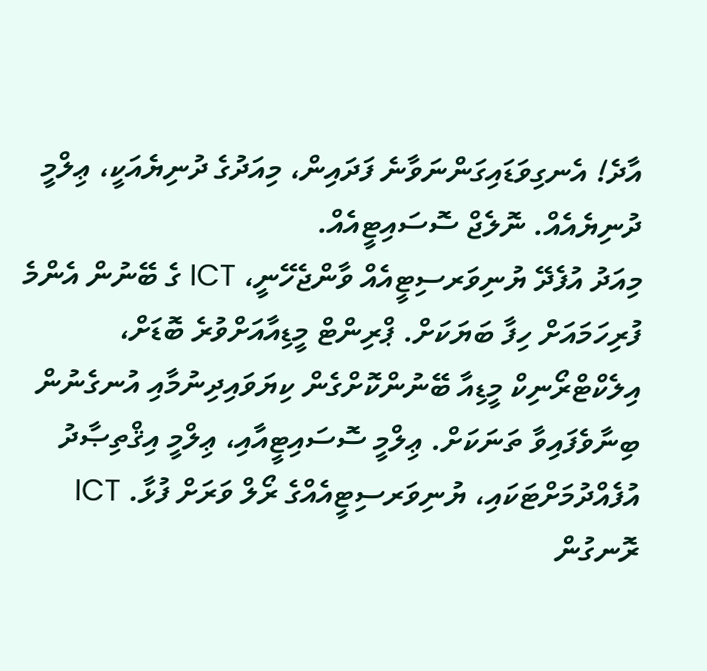އާދެ! އެނގިވަޑައިގަންނަވާނެ ފަދައިން، މިއަދުގެ ދުނިޔެއަކީ، ޢިލްމީ ދުނިޔެއެއް. ނޮލެޖް ސޮސައިޓީއެއް.
މިއަދު އުފެދޭ ޔުނިވަރސިޓީއެއް ވާންޖެހޭނީ، ICT ގެ ބޭނުން އެންމެ ފުރިހަމައަށް ހިފާ ބަޔަކަށް. ޕްރިންޓް މީޑިއާއަށްވުރެ ބޮޑަށް، އިލެކްޓްރޯނިކް މީޑިއާ ބޭނުންކޮށްގެން ކިޔަވައިދިނުމާއި އުނގެނުން ބިނާވެފައިވާ ތަނަކަށް. ޢިލްމީ ސޮސައިޓީއާއި، ޢިލްމީ އިޤްތިޞާދު އުފެއްދުމަށްޓަކައި، ޔުނިވަރސިޓީއެއްގެ ރޯލް ވަރަށް ފުޅާ. ICT ރޮނގުން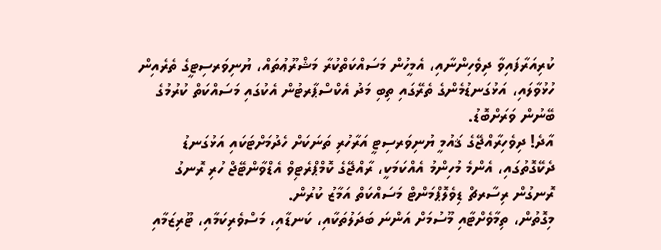ކުރިއަރާފައިވާ ދިވެހިންނާއި، އެމީހުން މަސައްކަތްކުރާ މަޝްރޫޢުތައް، ޔުނިވަރސިޓީގެ ތެރެއިން ހުޅުވާލައި، އަޅުގަނޑުމެންގެ ތެރޭގައި ތިބި މަދު އެކްސްޕާރޓުން އެކުގައި މަސައްކަތް ކުރުމުގެ ބޭނުން ވަރަށްބޮޑު.
އާދެ! ދިވެހިރާއްޖޭގެ ޤައުމީ ޔުނިވަރސިޓީ އަރާހުރި ތަނަކަށް ހެދުމަށްޓަކައި އަޅުގަނޑު ދެކޭގޮތުގައި، އެންމެ މުހިންމު އެއްކަމަކީ، ރާއްޖޭގެ ކޮމްޕްރެޓިވް އެޑްވާންޓޭޖް ހުރި ރޮނގު ރޮނގުން ރިސާރޗް ޑިވެލޮޕްމަންޓް މަސައްކަތް އަމާޒު ކުރުން.
މިގޮތުން، ތިމާވެށްޓާއި މޫސުމަށް އަންނަ ބަދަލުތަކާއި، ކަނޑާއި، މަސްވެރިކަމާއި، ޓޫރިޒަމާއި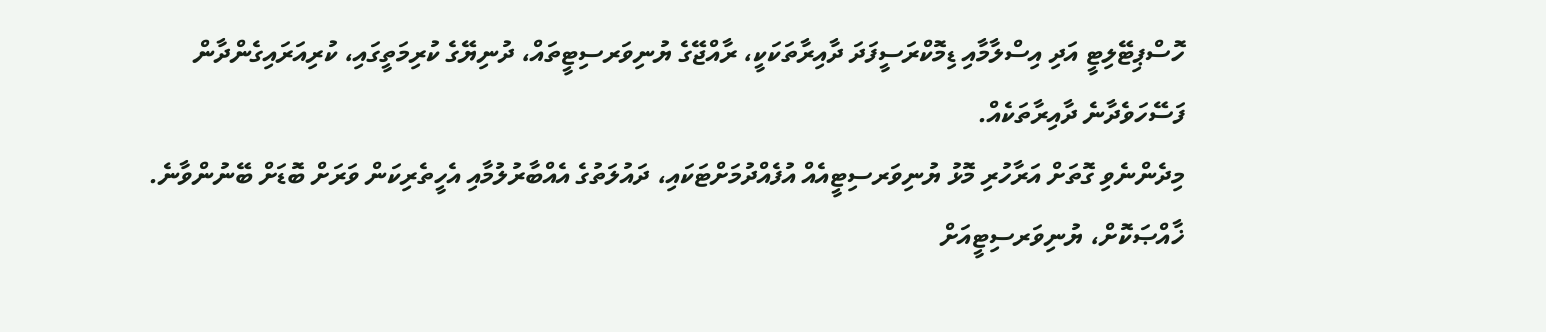ހޮސްޕިޓޭލިޓީ އަދި އިސްލާމާއި ޑިމޮކްރަސީފަދަ ދާއިރާތަކަކީ، ރާއްޖޭގެ ޔުނިވަރސިޓީތައް، ދުނިޔޭގެ ކުރިމަތީގައި، ކުރިއަރައިގެންދާން ފަސޭހަވެދާނެ ދާއިރާތަކެއް.
މިދެންނެވި ގޮތަށް އަރާހުރި މޮޅު ޔުނިވަރސިޓީއެއް އުފެއްދުމަށްޓަކައި، ދައުލަތުގެ އެއްބާރުލުމާއި އެހީތެރިކަން ވަރަށް ބޮޑަށް ބޭނުންވާނެ. ޚާއްޞަކޮށް، ޔުނިވަރސިޓީއަށް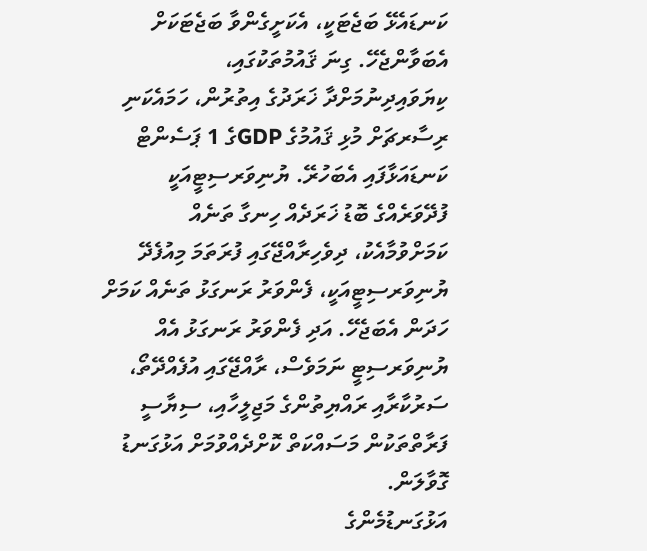ކަނޑައެޅޭ ބަޖެޓަކީ، އެކަށީގެންވާ ބަޖެޓަކަށް އެބަވާންޖެހޭ. ގިނަ ޤައުމުތަކުގައި، ކިޔަވައިދިނުމަށްދާ ޚަރަދުގެ އިތުރުން، ހަމައެކަނި ރިސާރޗަށް މުޅި ޤައުމުގެ GDPގެ 1 ޕަސެންޓް ކަނޑައަޅާފައި އެބަހުރޭ. ޔުނިވަރސިޓީއަކީ ފުދޭވަރެއްގެ ބޮޑު ޚަރަދެއް ހިނގާ ތަނެއް ކަމަށްވުމާއެކު، ދިވެހިރާއްޖޭގައި ފުރަތަމަ މިއުފެދޭ ޔުނިވަރސިޓީއަކީ، ފެންވަރު ރަނގަޅު ތަނެއް ކަމަށް ހަދަން އެބަޖެހޭ. އަދި ފެންވަރު ރަނގަޅު އެއް ޔުނިވަރސިޓީ ނަމަވެސް، ރާއްޖޭގައި އުފެއްދޭތޯ، ސަރުކާރާއި ރައްޔިތުންގެ މަޖިލީހާއި، ސިޔާސީ ފަރާތްތަކުން މަސައްކަތް ކޮށްދެއްވުމަށް އަޅުގަނޑު ގޮވާލަން.
އަޅުގަނޑުމެންގެ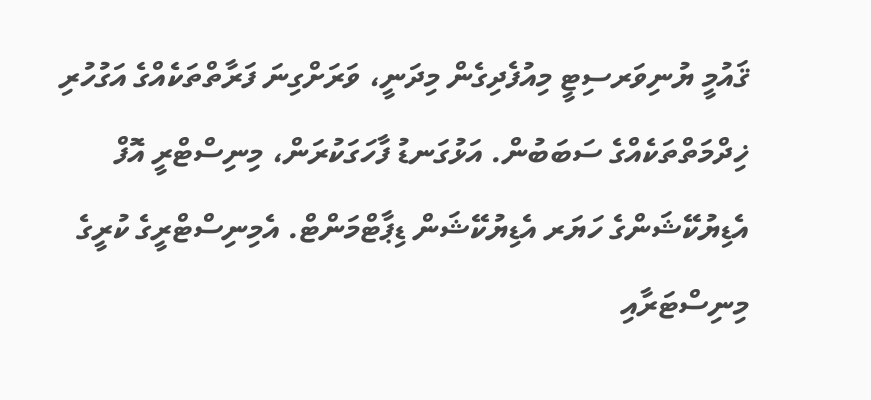ޤައުމީ ޔުނިވަރސިޓީ މިއުފެދިގެން މިދަނީ، ވަރަށްގިނަ ފަރާތްތަކެއްގެ އަގުހުރި ޚިދްމަތްތަކެއްގެ ސަބަބުން. އަޅުގަނޑު ފާހަގަކުރަން، މިނިސްޓްރީ އޮފް އެޑިޔުކޭޝަންގެ ހަޔަރ އެޑިޔުކޭޝަން ޑިޕާޓްމަންޓް. އެމިނިސްޓްރީގެ ކުރީގެ މިނިސްޓަރާއި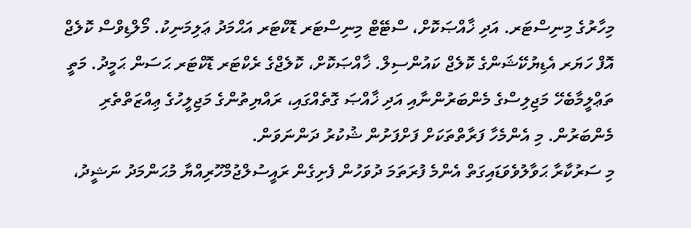މިހާރުގެ މިނިސްޓަރ. އަދި ޚާއްޞަކޮށް، ސްޓޭޓް މިނިސްޓަރ ޑޮކްޓަރ އަޙްމަދު ޢަލިމަނިކު. މޯލްޑިވްސް ކޮލެޖް އޮފް ހަޔަރ އެޑިޔުކޭޝަންގެ ކޮލެޖް ކައުންސިލް. ޚާއްޞަކޮށް، ކޮލެޖްގެ ރެކްޓަރ ޑޮކްޓަރ ޙަސަން ޙަމީދު. މަތީ ތަޢްލީމާބެހޭ މަޖިލިސްގެ މެންބަރުންނާއި އަދި ޚާއްޞަ ގޮތެއްގައި، ރައްޔިތުންގެ މަޖިލީހުގެ ޢިއްޒަތްތެރި މެންބަރުން. މި އެންމެހާ ފަރާތްތަކަށް ފަށްފަށުން ޝުކުރު ދަންނަވަން.
މި ސަރުކާރާ ޙަވާލުވެވަޑައިގަތް އެންމެ ފުރަތަމަ ދުވަހުން ފެށިގެން ރައީސުލްޖުމްހޫރިއްޔާ މުޙަންމަދު ނަޝީދު،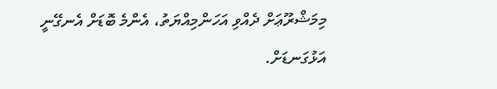މިމަޝްރޫޢަށް ދެއްވި އަހަންމިއްޔަތު، އެންމެ ބޮޑަށް އެނގޭނީ އަޅުގަނޑަށް.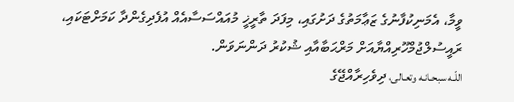ވީމާ، އެމަނިކުފާނުގެ ޒަޢާމަތުގެ ދަށުގައި، މިފަދަ ތާރީޚީ މުއައްސަސާއެއް އުފެދިގެންދާ ކަމަށްޓަކައި، ރައީސުލްޖުމްހޫރިއްޔާއަށް މަރްޙަބާއާއި ޝުކުރު ދަންނަވަން.
اللّـه سبحـانـه وتعـالى، ދިވެހިރާއްޖޭގެ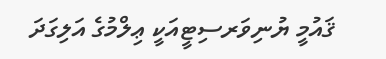ޤައުމީ ޔުނިވަރސިޓީއަކީ ޢިލްމުގެ އަލިގަދަ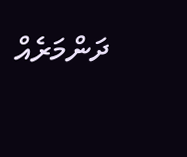ދަންމަރެއް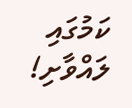ކަމުގައި ލައްވާށި!